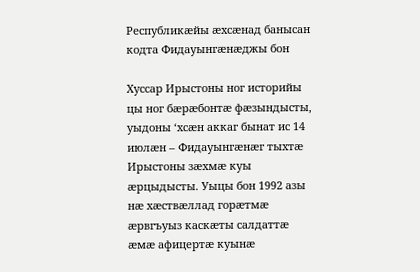Республикæйы æхсæнад банысан кодта Фидауынгæнæджы бон

Хуссар Ирыстоны ног историйы цы ног бæрæбонтæ фæзындысты, уыдоны ‘хсæн аккаг бынат ис 14 июлæн – Фидауынгæнæг тыхтæ Ирыстоны зæхмæ куы æрцыдысты. Уыцы бон 1992 азы нæ хæствæллад горæтмæ æрвгъуыз каскæты салдаттæ æмæ афицертæ куынæ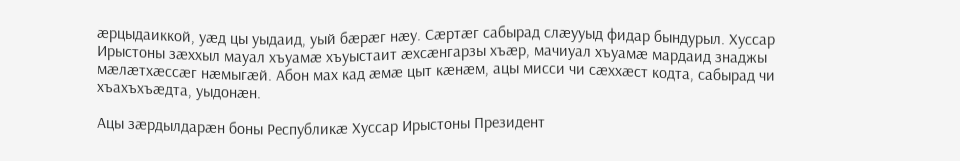æрцыдаиккой, уæд цы уыдаид, уый бæрæг нæу. Сæртæг сабырад слæууыд фидар бындурыл. Хуссар Ирыстоны зæххыл мауал хъуамæ хъуыстаит æхсæнгарзы хъæр, мачиуал хъуамæ мардаид знаджы мæлæтхæссæг нæмыгæй. Абон мах кад æмæ цыт кæнæм, ацы мисси чи сæххæст кодта, сабырад чи хъахъхъæдта, уыдонæн.

Ацы зæрдылдарæн боны Республикæ Хуссар Ирыстоны Президент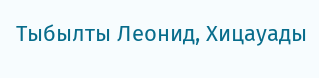Тыбылты Леонид, Хицауады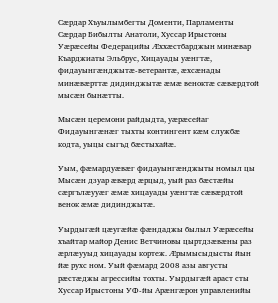Сæрдар Хъуылымбегты Доменти, Парламенты Сæрдар Бибылты Анатоли, Хуссар Ирыстоны Уæрæсейы Федерацийы Æххæстбарджын минæвар Къарджиаты Эльбрус, Хицауады уæнгтæ, фидауынгæнджытæ-ветерантæ, æхсæнады минæвæрттæ дидинджытæ æмæ веноктæ сæвæрдтой мысæн бынæтты.

Мысæн церемони райдыдта, уæрæсейаг Фидауынгæнæг тыхты контингент кæм службæ кодта, уыцы сыгъд бæстыхайæ.

Уым, фæмардуæвæг фидауынгæнджыты номыл цы Мысæн дзуар æвæрд æрцыд, уый раз бæстæйы сæргълæууæг æмæ хицауады уæнгтæ сæвæрдтой венок æмæ дидинджытæ.

Уырдыгæй цæугæйæ фæндаджы былыл Уæрæсейы хъайтар майор Денис Ветчиновы цыртдзæвæны раз æрлæууыд хицауады кортеж. Æрымысыдысты йын йæ рухс ном. Уый фæмард 2008 азы августы рæстæджы агрессийы тохты. Уырдыгæй араст сты Хуссар Ирыстоны УФ-йы Арæнгæрон управленийы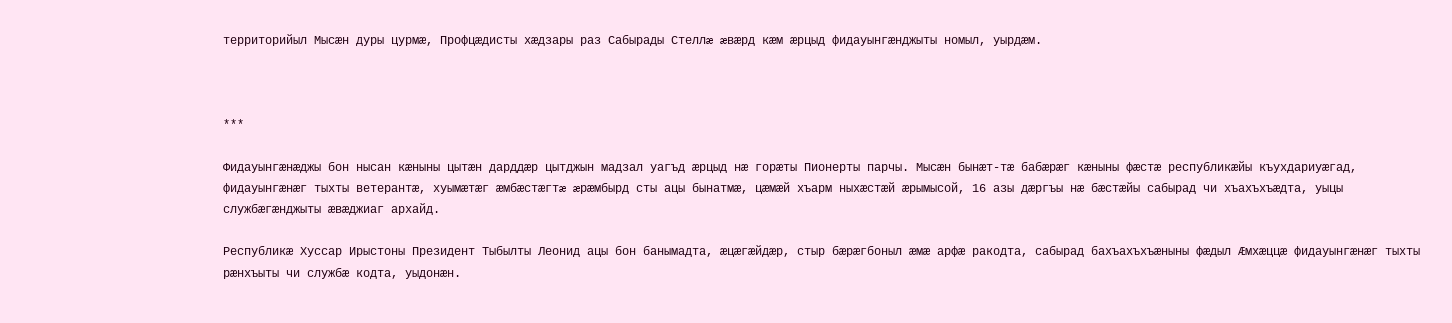территорийыл Мысæн дуры цурмæ, Профцæдисты хæдзары раз Сабырады Стеллæ æвæрд кæм æрцыд фидауынгæнджыты номыл, уырдæм.



***

Фидауынгæнæджы бон нысан кæныны цытæн дарддæр цытджын мадзал уагъд æрцыд нæ горæты Пионерты парчы. Мысæн бынæт-тæ бабæрæг кæныны фæстæ республикæйы къухдариуæгад,  фидауынгæнæг тыхты ветерантæ, хуымæтæг æмбæстæгтæ æрæмбырд сты ацы бынатмæ, цæмæй хъарм ныхæстæй æрымысой, 16 азы дæргъы нæ бæстæйы сабырад чи хъахъхъæдта, уыцы службæгæнджыты æвæджиаг архайд.

Республикæ Хуссар Ирыстоны Президент Тыбылты Леонид ацы бон банымадта, æцæгæйдæр, стыр бæрæгбоныл æмæ арфæ ракодта, сабырад бахъахъхъæныны фæдыл Æмхæццæ фидауынгæнæг тыхты рæнхъыты чи службæ кодта, уыдонæн.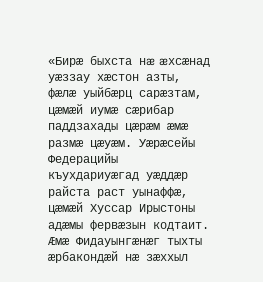«Бирæ быхста нæ æхсæнад уæззау хæстон азты, фæлæ уыйбæрц сарæзтам, цæмæй иумæ сæрибар паддзахады цæрæм æмæ размæ цæуæм. Уæрæсейы Федерацийы къухдариуæгад уæддæр райста раст уынаффæ, цæмæй Хуссар Ирыстоны адæмы фервæзын кодтаит. Æмæ Фидауынгæнæг тыхты æрбакондæй нæ зæххыл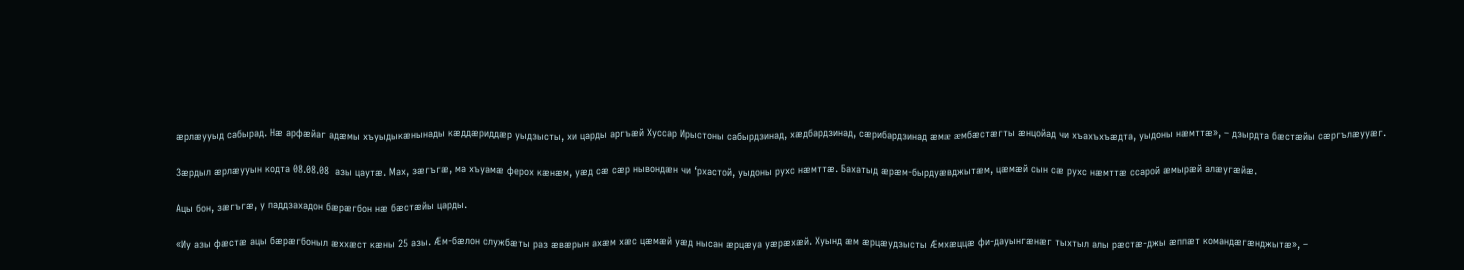æрлæууыд сабырад. Нæ арфæйаг адæмы хъуыдыкæнынады кæддæриддæр уыдзысты, хи царды аргъæй Хуссар Ирыстоны сабырдзинад, хæдбардзинад, сæрибардзинад æмæ æмбæстæгты æнцойад чи хъахъхъæдта, уыдоны нæмттæ», – дзырдта бæстæйы сæргълæууæг.

Зæрдыл æрлæууын кодта 08.08.08  азы цаутæ. Мах, зæгъгæ, ма хъуамæ ферох кæнæм, уæд сæ сæр нывондæн чи ‘рхастой, уыдоны рухс нæмттæ. Бахатыд æрæм-бырдуæвджытæм, цæмæй сын сæ рухс нæмттæ ссарой æмырæй алæугæйæ.

Ацы бон, зæгъгæ, у паддзахадон бæрæгбон нæ бæстæйы царды.

«Иу азы фæстæ ацы бæрæгбоныл æххæст кæны 25 азы. Æм-бæлон службæты раз æвæрын ахæм хæс цæмæй уæд нысан æрцæуа уæрæхæй. Хуынд æм æрцæудзысты Æмхæццæ фи-дауынгæнæг тыхтыл алы рæстæ-джы æппæт командæгæнджытæ», –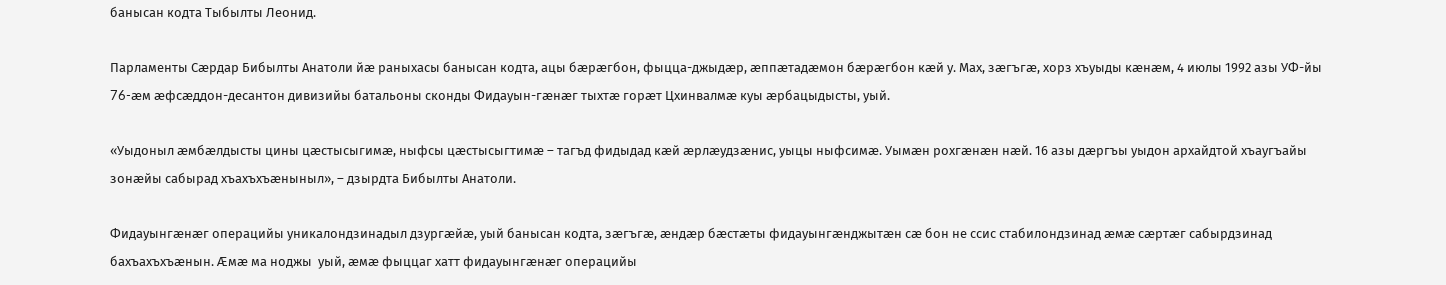банысан кодта Тыбылты Леонид.

Парламенты Сæрдар Бибылты Анатоли йæ раныхасы банысан кодта, ацы бæрæгбон, фыцца-джыдæр, æппæтадæмон бæрæгбон кæй у. Мах, зæгъгæ, хорз хъуыды кæнæм, 4 июлы 1992 азы УФ-йы 76-æм æфсæддон-десантон дивизийы батальоны сконды Фидауын-гæнæг тыхтæ горæт Цхинвалмæ куы æрбацыдысты, уый.

«Уыдоныл æмбæлдысты цины цæстысыгимæ, ныфсы цæстысыгтимæ – тагъд фидыдад кæй æрлæудзæнис, уыцы ныфсимæ. Уымæн рохгæнæн нæй. 16 азы дæргъы уыдон архайдтой хъаугъайы зонæйы сабырад хъахъхъæныныл», – дзырдта Бибылты Анатоли.

Фидауынгæнæг операцийы уникалондзинадыл дзургæйæ, уый банысан кодта, зæгъгæ, æндæр бæстæты фидауынгæнджытæн сæ бон не ссис стабилондзинад æмæ сæртæг сабырдзинад бахъахъхъæнын. Æмæ ма ноджы  уый, æмæ фыццаг хатт фидауынгæнæг операцийы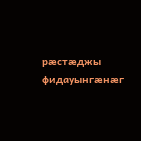рæстæджы фидауынгæнæг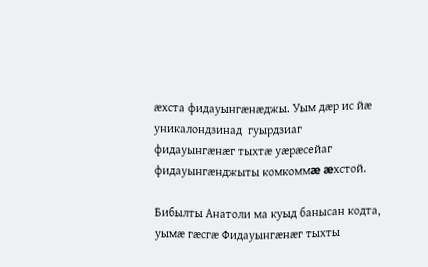æхста фидауынгæнæджы. Уым дæр ис йæ уникалондзинад  гуырдзиаг фидауынгæнæг тыхтæ уæрæсейаг фидауынгæнджыты комкоммæ æхстой.

Бибылты Анатоли ма куыд банысан кодта, уымæ гæсгæ Фидауынгæнæг тыхты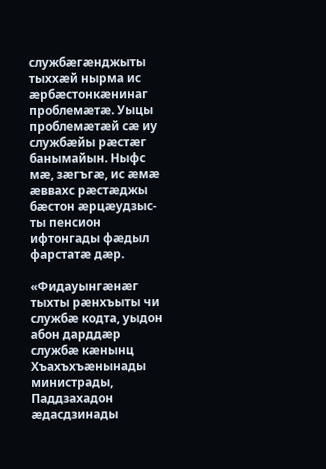службæгæнджыты тыххæй нырма ис æрбæстонкæнинаг проблемæтæ. Уыцы проблемæтæй сæ иу службæйы рæстæг банымайын. Ныфс мæ, зæгъгæ, ис æмæ æввахс рæстæджы бæстон æрцæудзыс-ты пенсион ифтонгады фæдыл фарстатæ дæр.

«Фидауынгæнæг тыхты рæнхъыты чи службæ кодта, уыдон абон дарддæр службæ кæнынц Хъахъхъæнынады министрады, Паддзахадон æдасдзинады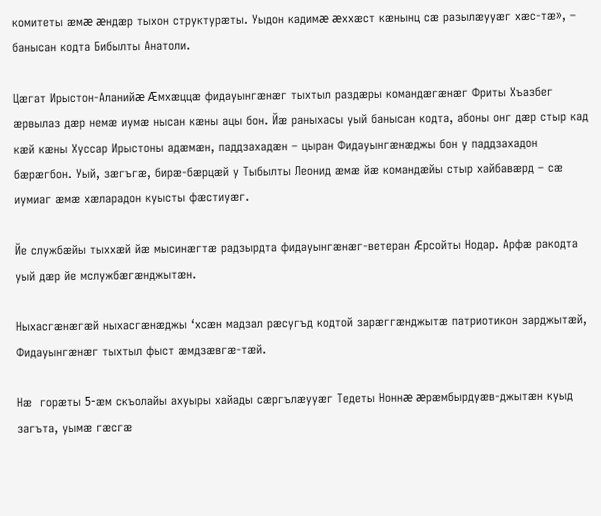комитеты æмæ æндæр тыхон структурæты. Уыдон кадимæ æххæст кæнынц сæ разылæууæг хæс-тæ», – банысан кодта Бибылты Анатоли.

Цæгат Ирыстон-Аланийæ Æмхæццæ фидауынгæнæг тыхтыл раздæры командæгæнæг Фриты Хъазбег æрвылаз дæр немæ иумæ нысан кæны ацы бон. Йæ раныхасы уый банысан кодта, абоны онг дæр стыр кад кæй кæны Хуссар Ирыстоны адæмæн, паддзахадæн – цыран Фидауынгæнæджы бон у паддзахадон бæрæгбон. Уый, зæгъгæ, бирæ-бæрцæй у Тыбылты Леонид æмæ йæ командæйы стыр хайбавæрд – сæ иумиаг æмæ хæларадон куысты фæстиуæг.

Йе службæйы тыххæй йæ мысинæгтæ радзырдта фидауынгæнæг-ветеран Æрсойты Нодар. Арфæ ракодта уый дæр йе мслужбæгæнджытæн.

Ныхасгæнæгæй ныхасгæнæджы ‘хсæн мадзал рæсугъд кодтой зарæггæнджытæ патриотикон зарджытæй, Фидауынгæнæг тыхтыл фыст æмдзæвгæ-тæй.

Нæ  горæты 5-æм скъолайы ахуыры хайады сæргълæууæг Тедеты Ноннæ æрæмбырдуæв-джытæн куыд загъта, уымæ гæсгæ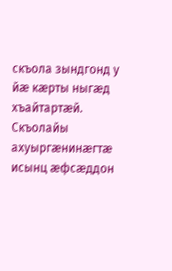скъола зындгонд у йæ кæрты ныгæд хъайтартæй. Скъолайы ахуыргæнинæгтæ исынц æфсæддон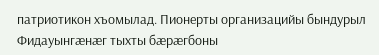патриотикон хъомылад. Пионерты организацийы бындурыл Фидауынгæнæг тыхты бæрæгбоны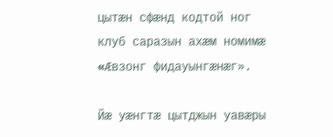цытæн сфæнд кодтой ног клуб саразын ахæм номимæ «Æвзонг фидауынгæнæг».

Йæ уæнгтæ цытджын уавæры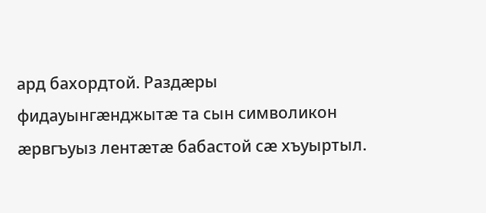ард бахордтой. Раздæры фидауынгæнджытæ та сын символикон æрвгъуыз лентæтæ бабастой сæ хъуыртыл.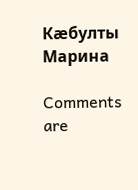Кæбулты Марина

Comments are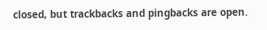closed, but trackbacks and pingbacks are open.